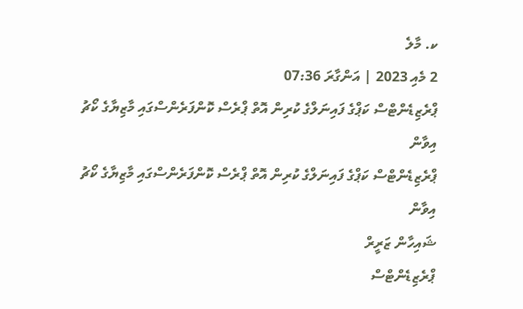ކ. މާލެ
2 މެއި 2023 | އަންގާރަ 07:36
ޕްރެޒިޑެންޓްސް ކަޕްގެ ފައިނަލްގެ ކުރިން އޮތް ޕްރެސް ކޮންފަރެންސްގައި މާޒިޔާގެ ކޯޗު އިވާން
ޕްރެޒިޑެންޓްސް ކަޕްގެ ފައިނަލްގެ ކުރިން އޮތް ޕްރެސް ކޮންފަރެންސްގައި މާޒިޔާގެ ކޯޗު އިވާން
ޝައިހާން ޒަރީރް
ޕްރެޒިޑެންޓްސް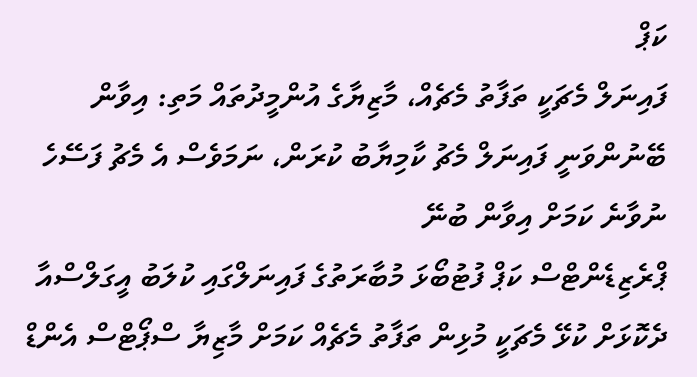ކަޕް
ފައިނަލް މެޗަކީ ތަފާތު މެޗެއް، މާޒިޔާގެ އުންމީދުތައް މަތި: އިވާން
ބޭނުންވަނީ ފައިނަލް މެޗު ކާމިޔާބު ކުރަން، ނަމަވެސް އެ މެޗު ފަސޭހެ ނުވާނެ ކަމަށް އިވާން ބުނޭ
ޕްރެޒިޑެންޓްސް ކަޕް ފުޓުބޯޅަ މުބާރަތުގެ ފައިނަލްގައި ކުލަބު އީގަލްސްއާ ދެކޮޅަށް ކުޅޭ މެޗަކީ މުޅިން ތަފާތު މެޗެއް ކަމަށް މާޒިޔާ ސްޕޯޓްސް އެންޑް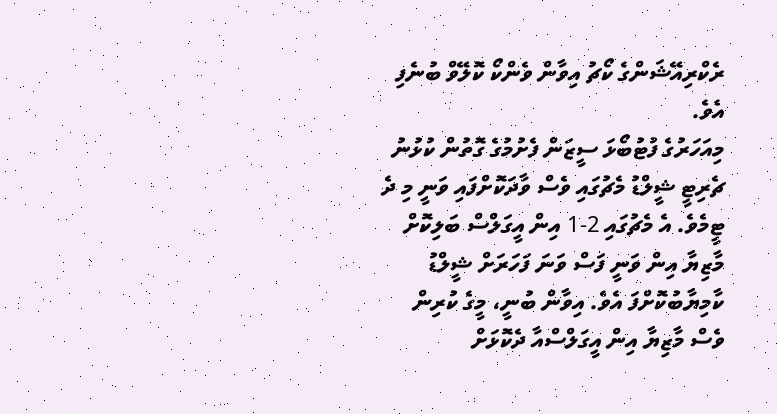ރެކްރިއޭޝަންގެ ކޯޗު އިވާން ވެންކޯ ކޮލޭވް ބުނެފި އެވެ.
މިއަހަރުގެ ފުޓުބޯޅަ ސީޒަން ފެށުމުގެ ގޮތުން ކުޅުނު ޗެރިޓީ ޝީލްޑު މެޗުގައި ވެސް ވާދަކޮށްފައި ވަނީ މި ދެ ޓީމެވެ. އެ މެޗުގައި 2-1 އިން އީގަލްސް ބަލިކޮށް މާޒިޔާ އިން ވަނީ ފަސް ވަނަ ފަހަރަށް ޝީލްޑު ކާމިޔާބުކޮށްފަ އެވެ. އިވާން ބުނީ، މީގެ ކުރިން ވެސް މާޒިޔާ އިން އީގަލްސްއާ ދެކޮޅަށް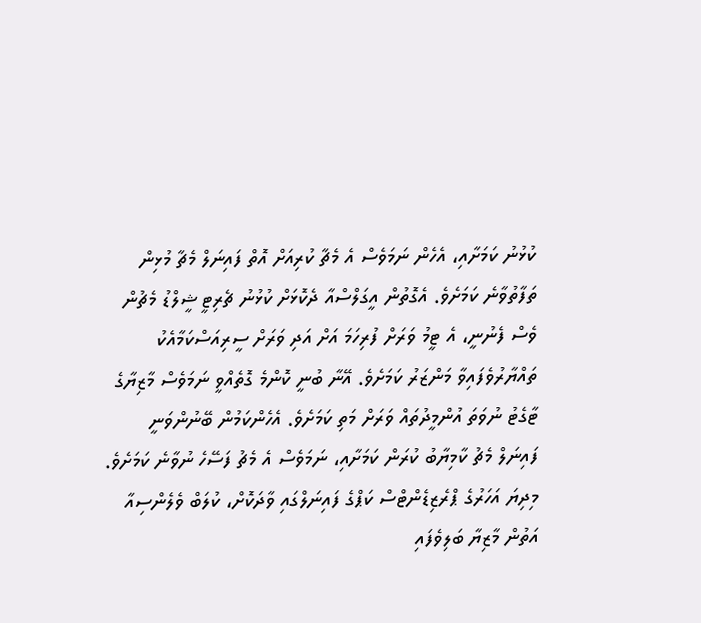ކުޅުނު ކަމަށާއި، އެހެން ނަމަވެސް އެ މެޗާ ކުރިއަށް އޮތް ފައިނަލް މެޗާ މުޅިން ތަފާތުވާނެ ކަމަށެވެ. އެގޮތުން އީގަލްސްއާ ދެކޮޅަށް ކުޅުނު ޗެރިޓީ ޝީލްޑު މެޗުން ވެސް ފެނުނީ، އެ ޓީމު ވަރަށް ފުރިހަމަ އަށް އަދި ވަރަށް ސީރިއަސްކަމާއެކު ތައްޔާރުވެފައިވާ މަންޒަރު ކަމަށެވެ. އޭނާ ބުނީ ކޮންމެ ގޮތެއްވީ ނަމަވެސް މާޒިޔާގެ ޓާގެޓު ނުވަތަ އުންމީދުތައް ވަރަށް މަތި ކަމަށެވެ. އެހެންކަމުން ބޭނުންވަނީ ފައިނަލް މެޗު ކާމިޔާބު ކުރަން ކަމަށާއި، ނަމަވެސް އެ މެޗު ފަސޭހެ ނުވާނެ ކަމަށެވެ.
މިދިޔަ އަހަރުގެ ޕްރެޒިޑެންޓްސް ކަޕްގެ ފައިނަލްގައި ވާދަކޮށް، ކުލަބް ވެލެންސިއާ އަތުން މާޒިޔާ ބަލިވެފައި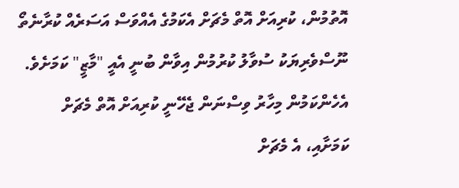އޮތުމުން، ކުރިއަށް އޮތް މެޗަށް އެކަމުގެ އެއްވަސް އަސަރެއް ކުރާނެތޯ ނޫސްވެރިޔަކު ސުވާލު ކުރުމުން އިވާން ބުނީ އެއީ "މާޒީ" ކަމަށެވެ. އެހެންކަމުން މިހާރު ވިސްނަން ޖެހޭނީ ކުރިއަށް އޮތް މެޗަށް ކަމަށާއި، އެ މެޗަށް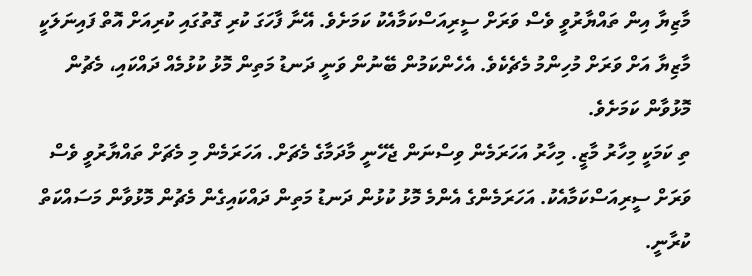މާޒިޔާ އިން ތައްޔާރުވީ ވެސް ވަރަށް ސީރިއަސްކަމާއެކު ކަމަށެވެ. އޭނާ ފާހަގަ ކުރި ގޮތުގައި ކުރިއަށް އޮތް ފައިނަލަކީ މާޒިޔާ އަށް ވަރަށް މުހިންމު މެޗެކެވެ. އެހެންކަމުން ބޭނުން ވަނީ ދަނޑު މަތިން މޮޅު ކުޅުމެއް ދައްކައި، މެޗުން މޮޅުވާން ކަމަށެވެ.
ތި ކަމަކީ މިހާރު މާޒީ. މިހާރު އަހަރަމެން ވިސްނަން ޖެހޭނީ މާދަމާގެ މެޗަށް. އަހަރަމެން މި މެޗަށް ތައްޔާރުވީ ވެސް ވަރަށް ސީރިއަސްކަމާއެކު. އަހަރަމެންގެ އެންމެ މޮޅު ކުޅުން ދަނޑު މަތިން ދައްކައިގެން މެޗުން މޮޅުވާން މަސައްކަތް ކުރާނީ.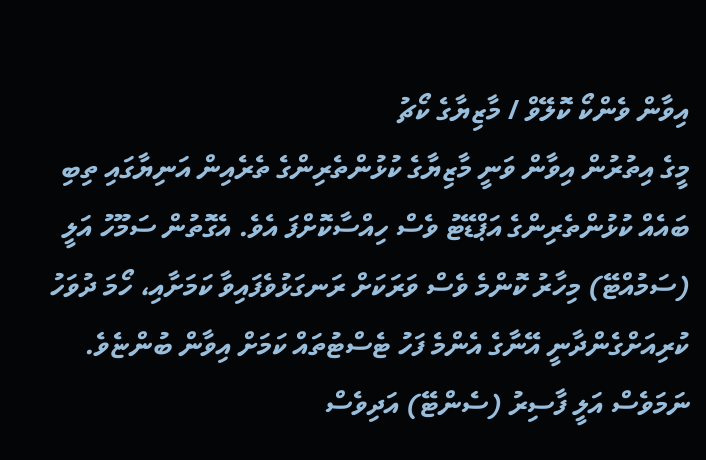އިވާން ވެންކޯ ކޮލޭވް / މާޒިޔާގެ ކޯޗު
މީގެ އިތުރުން އިވާން ވަނީ މާޒިޔާގެ ކުޅުންތެރިންގެ ތެރެއިން އަނިޔާގައި ތިބި ބައެއް ކުޅުންތެރިންގެ އަޕްޑޭޓު ވެސް ހިއްސާކޮށްފަ އެވެ. އެގޮތުން ސަމޫހު އަލީ (ސަމުއްޓޭ) މިހާރު ކޮންމެ ވެސް ވަރަކަށް ރަނގަޅުވެފައިވާ ކަމަށާއި، ހޯމަ ދުވަހު ކުރިއަށްގެންދާނީ އޭނާގެ އެންމެ ފަހު ޓެސްޓުތައް ކަމަށް އިވާން ބުންޏެވެ. ނަމަވެސް އަލީ ފާސިރު (ސެންޓޭ) އަދިވެސް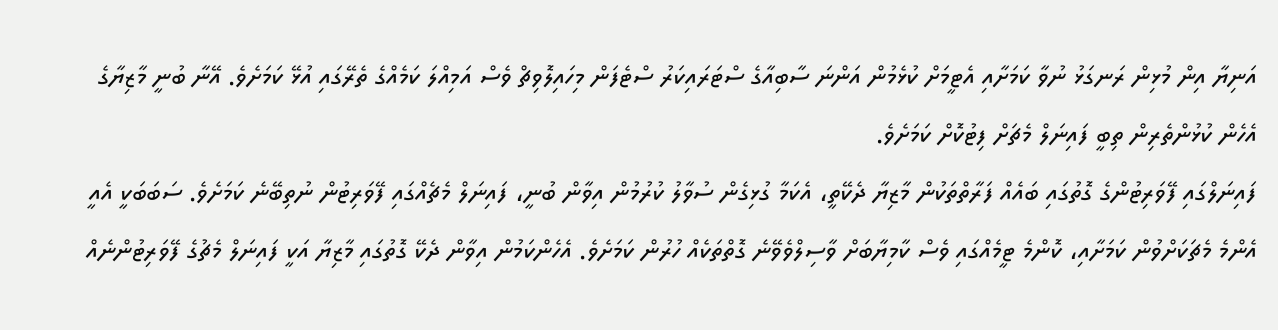އަނިޔާ އިން މުޅިން ރަނގަޅު ނުވާ ކަމަށާއި އެޓީމަށް ކުޅެމުން އަންނަ ސާބިއާގެ ސްޓަރައިކަރު ސްޓެފަން މިހައިލޮވިޗް ވެސް އަމިއްލަ ކަމެއްގެ ތެރޭގައި އުޅޭ ކަމަށެވެ. އޭނާ ބުނީ މާޒިޔާގެ އެހެން ކުޅުންތެރިން ތިބީ ފައިނަލް މެޗަށް ފިޓުކޮށް ކަމަށެވެ.
ފައިނަލްގައި ފޭވަރިޓުންގެ ގޮތުގައި ބައެއް ފަރާތްތަކުން މާޒިޔާ ދެކޭތީ، އެކަމާ ގުޅިގެން ސުވާލު ކުރުމުން އިވާން ބުނީ، ފައިނަލް މެޗެއްގައި ފޭވަރިޓުން ނުތިބޭނެ ކަމަށެވެ. ސަބަބަކީ އެއީ އެންމެ މެޗަކަށްވުން ކަމަށާއި، ކޮންމެ ޓީމެއްގައި ވެސް ކާމިޔާބަށް ވާސިލްވެވޭނެ ގޮތްތަކެއް ހުރުން ކަމަށެވެ. އެހެންކަމުން އިވާން ދެކޭ ގޮތުގައި މާޒިޔާ އަކީ ފައިނަލް މެޗުގެ ފޭވަރިޓުންނެއް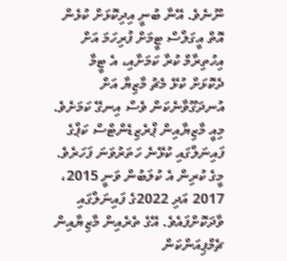ނޫނެވެ. އޭނާ ބުނީ އިދިކޮޅަށް ކުޅެން އޮތް އީގަލްސް ޓީމަށް ފުރިހަމަ އަށް އިހުތިރާމް ކުރާ ކަމަށާއި، އެ ޓީމާ ދެކޮޅަށް ކުޅޭ މެޗު މާޒިޔާ އަށް އުނދަގޫވާނެކަން ވެސް އިނގޭ ކަމަށެވެ.
މިއީ މާޒިޔާއިން ޕްރެޒިޑެންޓްސް ކަޕްގެ ފައިނަލްގައި ކުޅޭނެ ހަތަރުވަނަ ފަހަރެވެ. މީގެ ކުރިން އެ ކުލަބުން ވަނީ 2015، 2017 އަދި 2022ގެ ފައިނަލްގައި ވާދަކޮށްފައެވެ. އޭގެ ތެރެއިން މާޒިޔާއިން ޗެމްޕިއަންކަން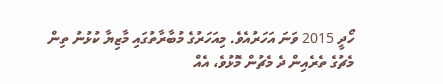ހޯދީ 2015 ވަނަ އަހަރުއެވެ. މިއަހަރުގެ މުބާރާތުގައި މާޒިޔާ ކުޅުނު ތިން މެޗުގެ ތެރެއިން ދެ މެޗުން މޮޅުވެ، އެއް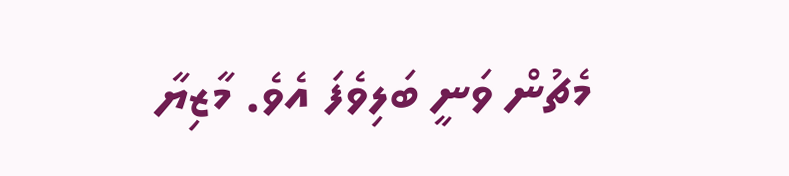މެޗުން ވަނީ ބަލިވެފަ އެވެ. މާޒިޔާ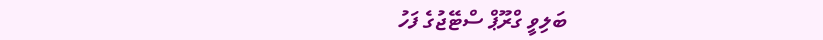ބަލިވީ ގްރޫޕް ސްޓޭޖުގެ ފަހު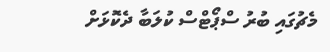މެޗުގައި ބުރު ސްޕޯޓްސް ކުލަބާ ދެކޮޅަށް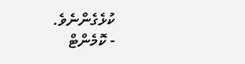ކުޅެގެންނެވެ.
- ކޮމެންޓް